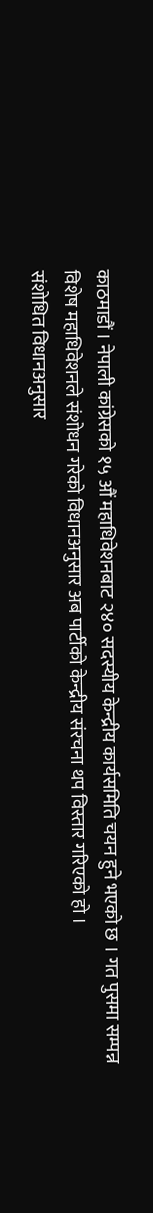काठमाडौं । नेपाली कांग्रेसको १५ औं महाधिवेशनबाट २४० सदस्यीय केन्द्रीय कार्यसमिति चयन हुने भएको छ । गत पुसमा सम्पन्न विशेष महाधिवेशनले संशोधन गरेको विधानअनुसार अब पार्टीको केन्द्रीय संरचना थप विस्तार गरिएको हो ।
संशोधित विधानअनुसार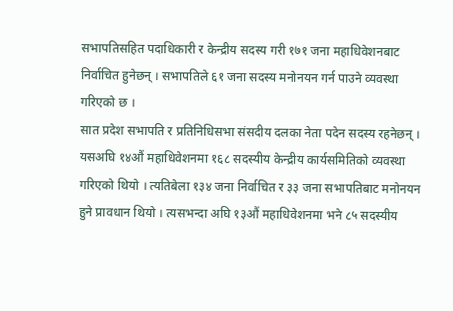सभापतिसहित पदाधिकारी र केन्द्रीय सदस्य गरी १७१ जना महाधिवेशनबाट निर्वाचित हुनेछन् । सभापतिले ६१ जना सदस्य मनोनयन गर्न पाउने व्यवस्था गरिएको छ ।
सात प्रदेश सभापति र प्रतिनिधिसभा संसदीय दलका नेता पदेन सदस्य रहनेछन् । यसअघि १४औं महाधिवेशनमा १६८ सदस्यीय केन्द्रीय कार्यसमितिको व्यवस्था गरिएको थियो । त्यतिबेला १३४ जना निर्वाचित र ३३ जना सभापतिबाट मनोनयन हुने प्रावधान थियो । त्यसभन्दा अघि १३औं महाधिवेशनमा भने ८५ सदस्यीय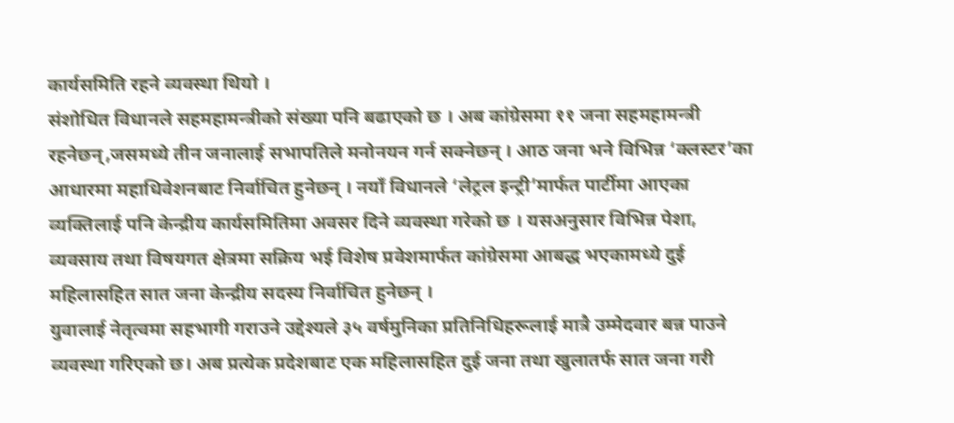कार्यसमिति रहने व्यवस्था थियो ।
संशोधित विधानले सहमहामन्त्रीको संख्या पनि बढाएको छ । अब कांग्रेसमा ११ जना सहमहामन्त्री रहनेछन्,जसमध्ये तीन जनालाई सभापतिले मनोनयन गर्न सक्नेछन् । आठ जना भने विभिन्न ‘क्लस्टर’का आधारमा महाधिवेशनबाट निर्वाचित हुनेछन् । नयाँ विधानले ‘लेट्रल इन्ट्री’मार्फत पार्टीमा आएका व्यक्तिलाई पनि केन्द्रीय कार्यसमितिमा अवसर दिने व्यवस्था गरेको छ । यसअनुसार विभिन्न पेशा, व्यवसाय तथा विषयगत क्षेत्रमा सक्रिय भई विशेष प्रवेशमार्फत कांग्रेसमा आबद्ध भएकामध्ये दुई महिलासहित सात जना केन्द्रीय सदस्य निर्वाचित हुनेछन् ।
युवालाई नेतृत्वमा सहभागी गराउने उद्देश्यले ३५ वर्षमुनिका प्रतिनिधिहरूलाई मात्रै उम्मेदवार बन्न पाउने व्यवस्था गरिएको छ। अब प्रत्येक प्रदेशबाट एक महिलासहित दुई जना तथा खुलातर्फ सात जना गरी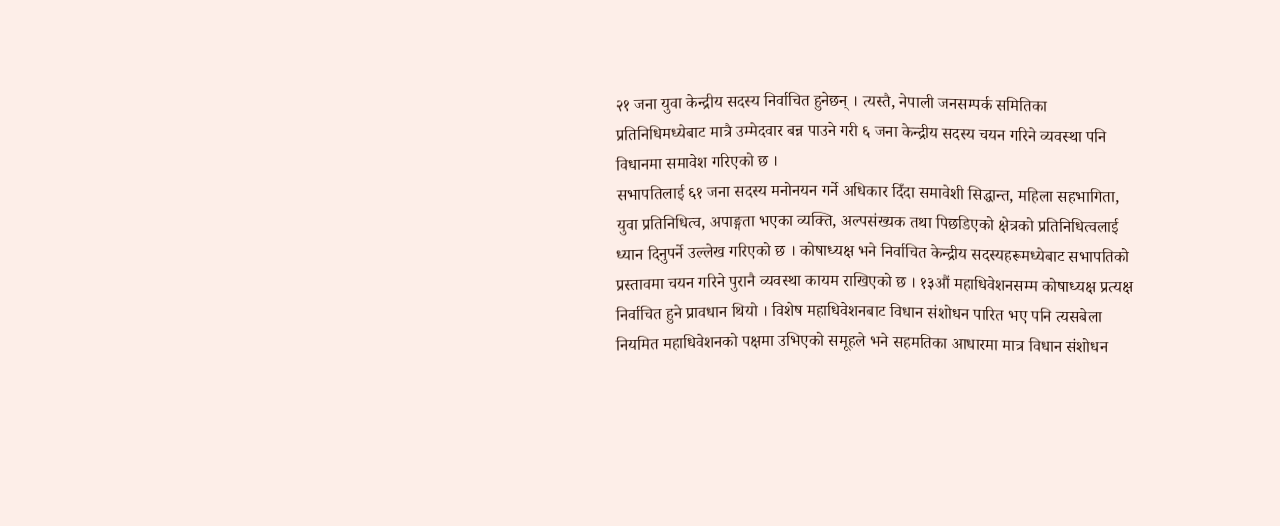२१ जना युवा केन्द्रीय सदस्य निर्वाचित हुनेछन् । त्यस्तै, नेपाली जनसम्पर्क समितिका प्रतिनिधिमध्येबाट मात्रै उम्मेदवार बन्न पाउने गरी ६ जना केन्द्रीय सदस्य चयन गरिने व्यवस्था पनि विधानमा समावेश गरिएको छ ।
सभापतिलाई ६१ जना सदस्य मनोनयन गर्ने अधिकार दिँदा समावेशी सिद्धान्त, महिला सहभागिता, युवा प्रतिनिधित्व, अपाङ्गता भएका व्यक्ति, अल्पसंख्यक तथा पिछडिएको क्षेत्रको प्रतिनिधित्वलाई ध्यान दिनुपर्ने उल्लेख गरिएको छ । कोषाध्यक्ष भने निर्वाचित केन्द्रीय सदस्यहरूमध्येबाट सभापतिको प्रस्तावमा चयन गरिने पुरानै व्यवस्था कायम राखिएको छ । १३औं महाधिवेशनसम्म कोषाध्यक्ष प्रत्यक्ष निर्वाचित हुने प्रावधान थियो । विशेष महाधिवेशनबाट विधान संशोधन पारित भए पनि त्यसबेला नियमित महाधिवेशनको पक्षमा उभिएको समूहले भने सहमतिका आधारमा मात्र विधान संशोधन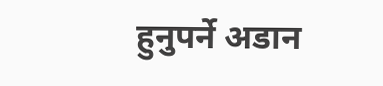हुनुपर्ने अडान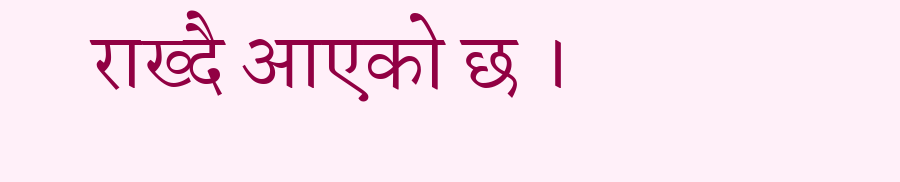राख्दै आएको छ ।